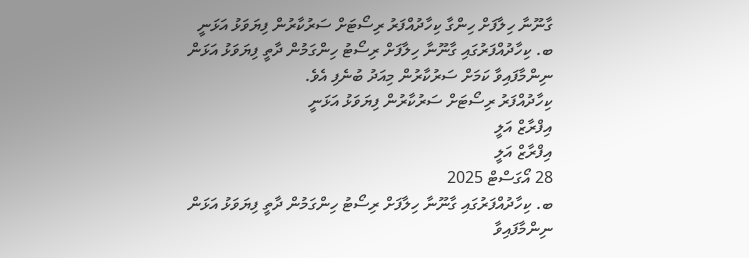ގާނޫނާ ހިލާފަށް ހިންގާ ކިހާދުއްފަރު ރިސޯޓަށް ސަރުކާރުން ފިޔަވަޅު އަޅަނީ
ބ. ކިހާދުއްފަރުގައި ގާނޫނާ ހިލާފަށް ރިސޯޓު ހިންގަމުން ދާތީ ފިޔަވަޅު އަޅަން ނިންމާފައިވާ ކަމަށް ސަރުކާރުން މިއަދު ބުނެފި އެވެ.
ކިހާދުއްފަރު ރިސޯޓަށް ސަރުކާރުން ފިޔަވަޅު އަޅަނީ
އިފްރާޒް އަލީ
އިފްރާޒް އަލީ
28 އޯގަސްޓް 2025
ބ. ކިހާދުއްފަރުގައި ގާނޫނާ ހިލާފަށް ރިސޯޓު ހިންގަމުން ދާތީ ފިޔަވަޅު އަޅަން ނިންމާފައިވާ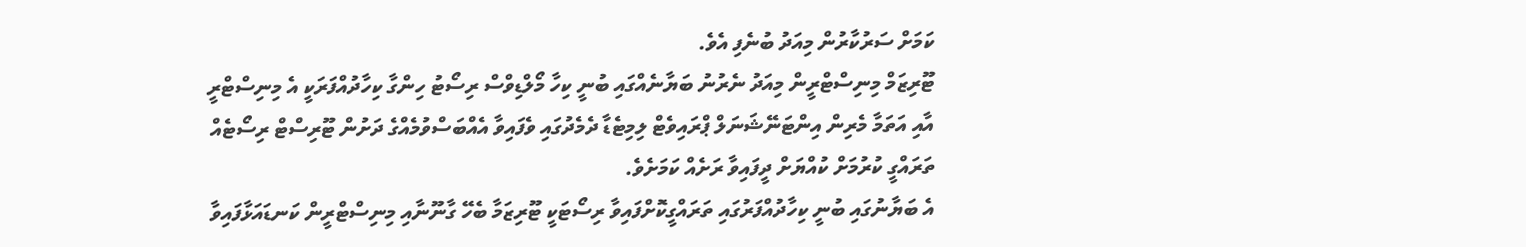ކަމަށް ސަރުކާރުން މިއަދު ބުނެފި އެވެ.
ޓޫރިޒަމް މިނިސްޓްރީން މިއަދު ނެރުނު ބަޔާނެއްގައި ބުނީ ކިހާ މޯލްޑިވްސް ރިސޯޓު ހިންގާ ކިހާދުއްފަރަކީ އެ މިނިސްޓްރީ އާއި އަތަމާ މެރިން އިންޓަނޭޝަނަލް ޕްރައިވެޓް ލިމިޓެޑާ ދެމެދުގައި ވެފައިވާ އެއްބަސްވުމެއްގެ ދަށުން ޓޫރިސްޓް ރިސޯޓެއް ތަރައްގީ ކުރުމަށް ކުއްޔަށް ދީފައިވާ ރަށެއް ކަމަށެވެ.
އެ ބަޔާނުގައި ބުނީ ކިހާދުއްފަރުގައި ތަރައްގީކޮށްފައިވާ ރިސޯޓަކީ ޓޫރިޒަމާ ބެހޭ ގާނޫނާއި މިނިސްޓްރީން ކަނޑައަޅާފައިވާ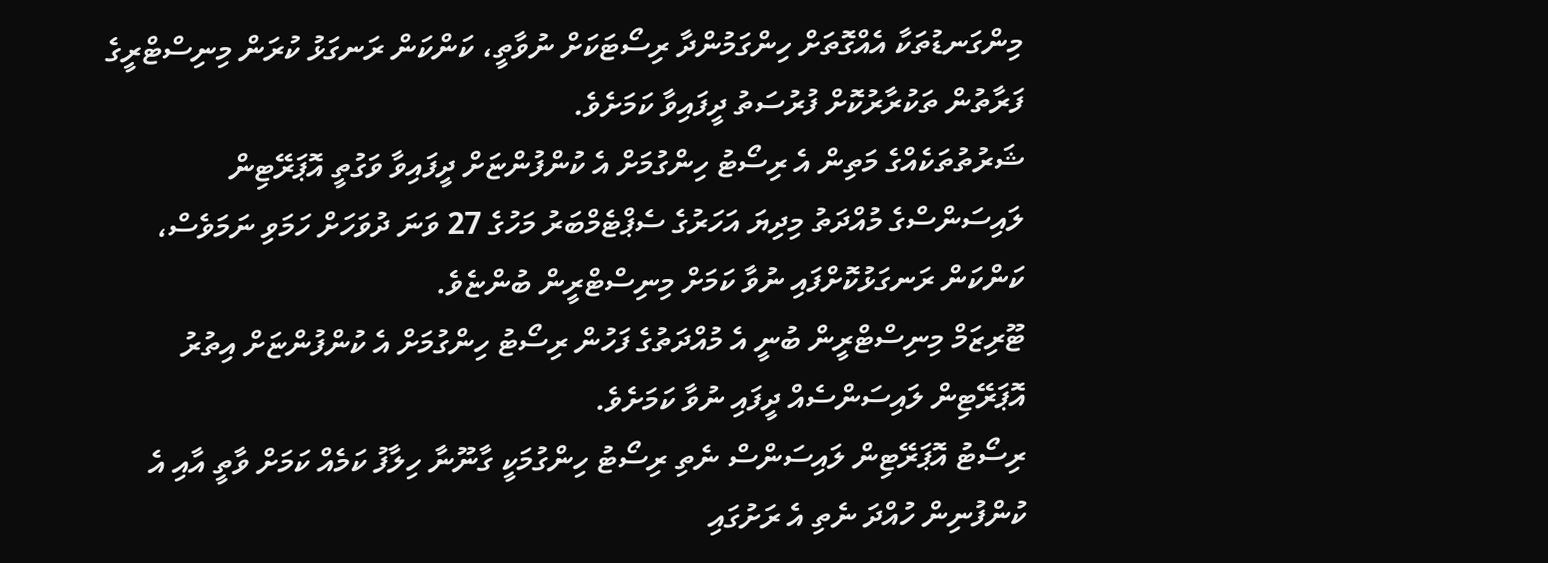މިންގަނޑުތަކާ އެއްގޮތަށް ހިންގަމުންދާ ރިސޯޓަކަށް ނުވާތީ، ކަންކަން ރަނގަޅު ކުރަން މިނިސްޓްރީގެ ފަރާތުން ތަކުރާރުކޮށް ފުރުސަތު ދީފައިވާ ކަމަށެވެ.
ޝަރުތުތަކެއްގެ މަތިން އެ ރިސޯޓު ހިންގުމަށް އެ ކުންފުންޏަށް ދީފައިވާ ވަގުތީ އޮޕަރޭޓިން ލައިސަންސްގެ މުއްދަތު މިދިޔަ އަހަރުގެ ސެޕްޓެމްބަރު މަހުގެ 27 ވަނަ ދުވަހަށް ހަމަވި ނަމަވެސް، ކަންކަން ރަނގަޅުކޮށްފައި ނުވާ ކަމަށް މިނިސްޓްރީން ބުންޏެވެ.
ޓޫރިޒަމް މިނިސްޓްރީން ބުނީ އެ މުއްދަތުގެ ފަހުން ރިސޯޓު ހިންގުމަށް އެ ކުންފުންޏަށް އިތުރު އޮޕަރޭޓިން ލައިސަންސެއް ދީފައި ނުވާ ކަމަށެވެ.
ރިސޯޓު އޮޕަރޭޓިން ލައިސަންސް ނެތި ރިސޯޓު ހިންގުމަކީ ގާނޫނާ ހިލާފު ކަމެއް ކަމަށް ވާތީ އާއި އެ ކުންފުނިން ހުއްދަ ނެތި އެ ރަށުގައި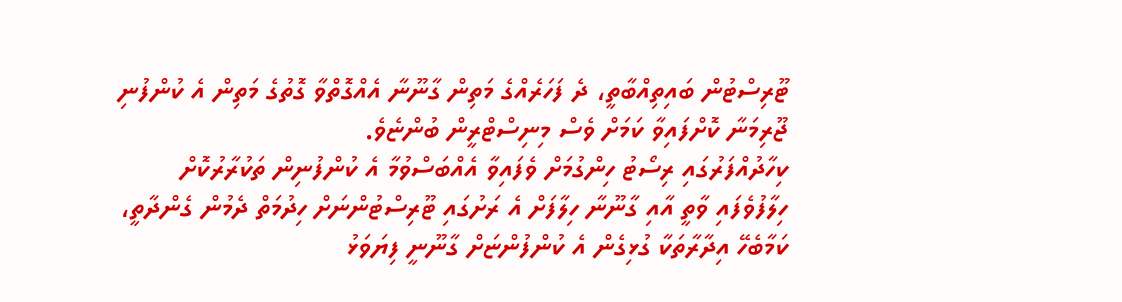ޓޫރިސްޓުން ބައިތިއްބާތީ، ދެ ފަހަރެއްގެ މަތިން ގާނޫނާ އެއްގޮތްވާ ގޮތުގެ މަތިން އެ ކުންފުނި ޖޫރިމަނާ ކޮށްފައިވާ ކަމަށް ވެސް މިނިސްޓްރީން ބުންޏެވެ.
ކިހާދުއްފަރުގައި ރިސޯޓު ހިންގުމަށް ވެފައިވާ އެއްބަސްވުމާ އެ ކުންފުނިން ތަކުރާރުކޮށް ހިލާފުވެފައި ވާތީ އާއި ގާނޫނާ ހިލާފަށް އެ ރަށުގައި ޓޫރިސްޓުންނަށް ހިދުމަތް ދެމުން ގެންދާތީ، ކަމާބެހޭ އިދާރާތަކާ ގުޅިގެން އެ ކުންފުންޏަށް ގާނޫނީ ފިޔަވަޅު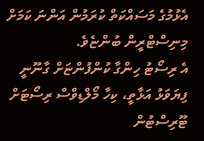އެޅުމުގެ މަސައްކަތް ކުރަމުން އަންނަ ކަމަށް މިނިސްޓްރީން ބުންޏެވެ.
އެ ރިސޯޓު ހިންގާ ކުންފުންޏަށް ގާނޫނީ ފިޔަވަޅު އަޅާތީ، ކިހާ މޯލްޑިވްސް ރިސޯޓަށް ޓޫރިސްޓުން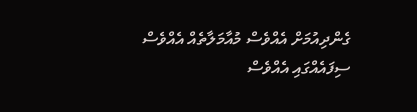ގެންދިއުމަށް އެއްވެސް މުއާމަލާތެއް އެއްވެސް ސިފައެއްގައި އެއްވެސް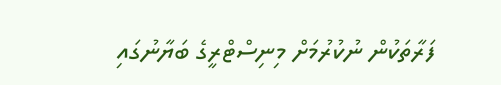ފަރާތަކުން ނުކުރުމަށް މިނިސްޓްރީގެ ބަޔާނުގައި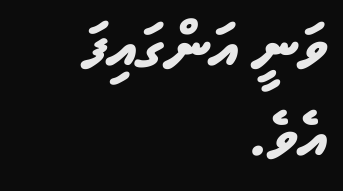ވަނީ އަންގައިފަ އެވެ.